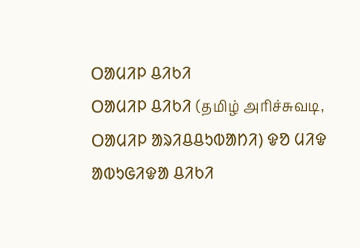ᱛᱟᱢᱤᱞ ᱪᱤᱠᱤ
ᱛᱟᱢᱤᱞ ᱪᱤᱠᱤ (தமிழ் அரிச்சுவடி, ᱛᱟᱢᱤᱞ ᱟᱨᱤᱪᱪᱩᱵᱟᱴᱤ) ᱫᱚ ᱢᱤᱫ ᱟᱵᱩᱜᱤᱫᱟ ᱪᱤᱠᱤ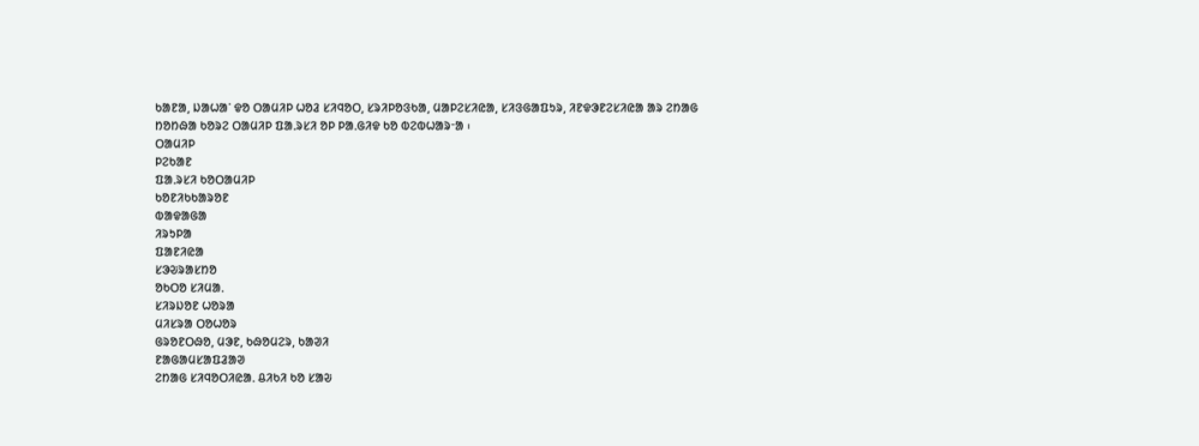ᱠᱟᱱᱟ, ᱡᱟᱦᱟᱸ ᱫᱚ ᱛᱟᱢᱤᱞ ᱦᱚᱲ ᱥᱤᱧᱚᱛ, ᱥᱨᱤᱞᱚᱝᱠᱟ, ᱢᱟᱞᱮᱥᱤᱭᱟ, ᱥᱤᱝᱜᱟᱯᱩᱨ, ᱤᱱᱫᱳᱱᱮᱥᱤᱭᱟ ᱟᱨ ᱮᱴᱟᱜ ᱴᱚᱴᱷᱟ ᱠᱚᱨᱮ ᱛᱟᱢᱤᱞ ᱯᱟᱹᱨᱥᱤ ᱚᱞ ᱞᱟᱹᱜᱤᱫ ᱠᱚ ᱵᱮᱵᱦᱟᱨᱼᱟ ᱾
ᱛᱟᱢᱤᱞ
ᱞᱮᱠᱟᱱ
ᱯᱟᱹᱨᱥᱤ ᱠᱚᱛᱟᱢᱤᱞ
ᱠᱚᱱᱤᱠᱠᱟᱨᱚᱱ
ᱵᱟᱫᱟᱜᱟ
ᱤᱨᱩᱞᱟ
ᱯᱟᱱᱤᱭᱟ
ᱥᱳᱶᱨᱟᱥᱴᱚ
ᱚᱠᱛᱚ ᱥᱤᱢᱟᱹ
ᱥᱤᱨᱡᱚᱱ ᱦᱚᱨᱟ
ᱢᱤᱥᱨᱟ ᱛᱚᱦᱚᱨ
ᱜᱨᱚᱱᱛᱷᱚ, ᱢᱳᱱ, ᱠᱷᱚᱢᱮᱨ, ᱠᱟᱣᱤ
ᱱᱟᱜᱟᱢᱥᱟᱯᱲᱟᱣ
ᱮᱴᱟᱜ ᱥᱤᱧᱚᱛᱤᱭᱟᱹ ᱪᱤᱠᱤ ᱠᱚ ᱥᱟᱶ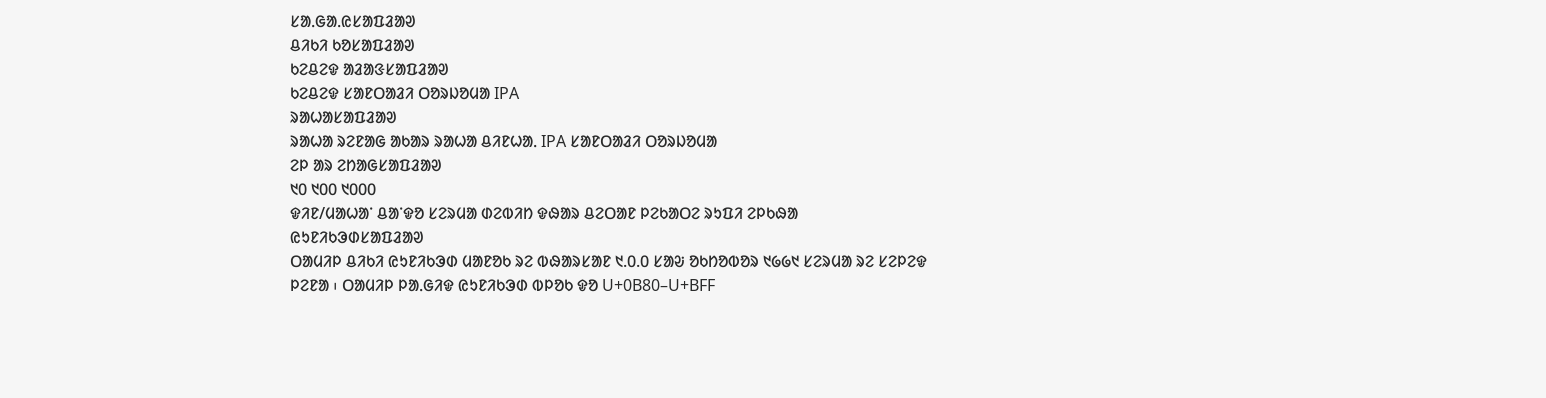ᱥᱟᱹᱜᱟᱹᱭᱥᱟᱯᱲᱟᱣ
ᱪᱤᱠᱤ ᱠᱚᱥᱟᱯᱲᱟᱣ
ᱠᱮᱪᱮᱫ ᱟᱲᱟᱝᱥᱟᱯᱲᱟᱣ
ᱠᱮᱪᱮᱫ ᱥᱟᱱᱛᱟᱲᱤ ᱛᱚᱨᱡᱚᱢᱟ IPA
ᱨᱟᱦᱟᱥᱟᱯᱲᱟᱣ
ᱨᱟᱦᱟ ᱨᱮᱱᱟᱜ ᱟᱠᱟᱨ ᱨᱟᱦᱟ ᱪᱤᱱᱦᱟᱹ IPA ᱥᱟᱱᱛᱟᱲᱤ ᱛᱚᱨᱡᱚᱢᱟ
ᱮᱞ ᱟᱨ ᱮᱴᱟᱜᱥᱟᱯᱲᱟᱣ
᱑᱐ ᱑᱐᱐ ᱑᱐᱐᱐
ᱫᱤᱱ/ᱢᱟᱦᱟᱸ ᱪᱟᱸᱫᱚ ᱥᱮᱨᱢᱟ ᱰᱮᱵᱤᱴ ᱫᱷᱟᱨ ᱪᱮᱛᱟᱱ ᱞᱮᱠᱟᱛᱮ ᱨᱩᱯᱤ ᱮᱞᱠᱷᱟ
ᱭᱩᱱᱤᱠᱳᱰᱥᱟᱯᱲᱟᱣ
ᱛᱟᱢᱤᱞ ᱪᱤᱠᱤ ᱭᱩᱱᱤᱠᱳᱰ ᱢᱟᱱᱚᱠ ᱨᱮ ᱵᱷᱟᱨᱥᱟᱱ ᱑.᱐.᱐ ᱥᱟᱶ ᱚᱠᱴᱚᱵᱚᱨ ᱑᱙᱙᱑ ᱥᱮᱨᱢᱟ ᱨᱮ ᱥᱮᱞᱮᱫ ᱞᱮᱱᱟ ᱾ ᱛᱟᱢᱤᱞ ᱞᱟᱹᱜᱤᱫ ᱭᱩᱱᱤᱠᱳᱰ ᱵᱞᱚᱠ ᱫᱚ U+0B80–U+BFF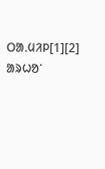ᱛᱟᱹᱢᱤᱞ[1][2]
ᱟᱨᱦᱚᱸ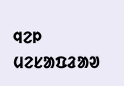ᱧᱮᱞ ᱢᱮᱥᱟᱯᱲᱟᱣ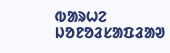ᱵᱟᱨᱦᱮ ᱡᱚᱱᱚᱲᱥᱟᱯᱲᱟᱣ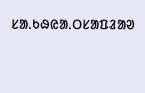ᱥᱟᱹᱠᱷᱭᱟᱹᱛᱥᱟᱯᱲᱟᱣ